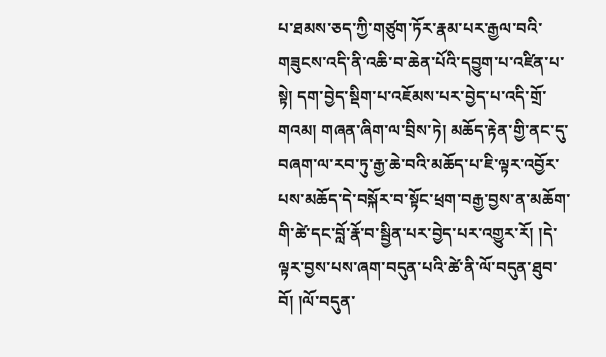པ་ཐམས་ཅད་ཀྱི་གཙུག་ཏོར་རྣམ་པར་རྒྱལ་བའི་གཟུངས་འདི་ནི་འཆི་བ་ཆེན་པོའི་དབྱུག་པ་འཛིན་པ་སྟེ། དག་བྱེད་སྡིག་པ་འཇོམས་པར་བྱེད་པ་འདི་གྲོ་གའམ། གཞན་ཞིག་ལ་བྲིས་ཏེ། མཆོད་རྟེན་གྱི་ནང་དུ་བཞག་ལ་རབ་ཏུ་རྒྱ་ཆེ་བའི་མཆོད་པ་ཇི་ལྟར་འབྱོར་པས་མཆོད་དེ་བསྐོར་བ་སྟོང་ཕྲག་བརྒྱ་བྱས་ན་མཆོག་གི་ཚེ་དང་བློ་རྣོ་བ་སྦྱིན་པར་བྱེད་པར་འགྱུར་རོ། །དེ་ལྟར་བྱས་པས་ཞག་བདུན་པའི་ཚེ་ནི་ལོ་བདུན་ཐུབ་བོ། །ལོ་བདུན་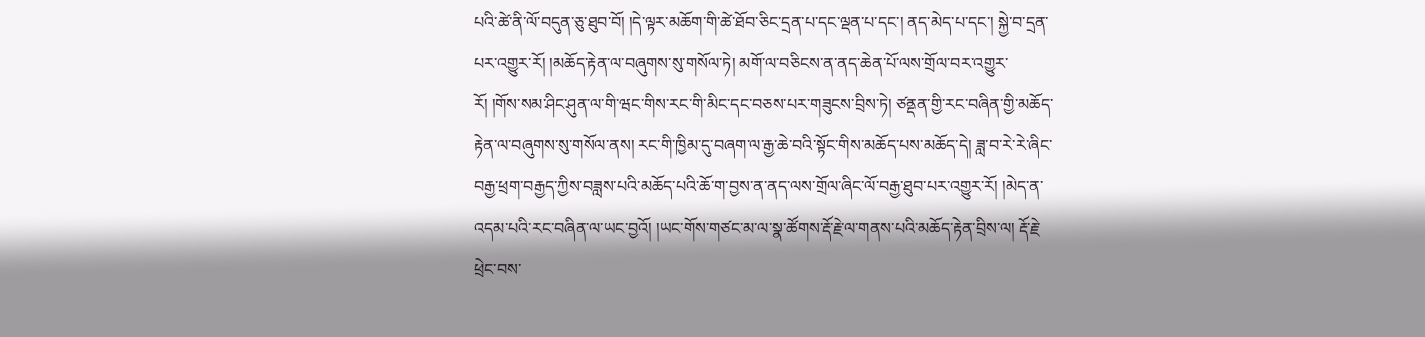པའི་ཚེ་ནི་ལོ་བདུན་ཅུ་ཐུབ་བོ། །དེ་ལྟར་མཆོག་གི་ཚེ་ཐོབ་ཅིང་དྲན་པ་དང་ལྡན་པ་དང་། ནད་མེད་པ་དང་། སྐྱེ་བ་དྲན་པར་འགྱུར་རོ། །མཆོད་རྟེན་ལ་བཞུགས་སུ་གསོལ་ཏེ། མགོ་ལ་བཅིངས་ན་ནད་ཆེན་པོ་ལས་གྲོལ་བར་འགྱུར་རོ། །གོས་སམ་ཤིང་ཤུན་ལ་གི་ཝང་གིས་རང་གི་མིང་དང་བཅས་པར་གཟུངས་བྲིས་ཏེ། ཙནྡན་གྱི་རང་བཞིན་གྱི་མཆོད་རྟེན་ལ་བཞུགས་སུ་གསོལ་ནས། རང་གི་ཁྱིམ་དུ་བཞག་ལ་རྒྱ་ཆེ་བའི་སྟོང་གིས་མཆོད་པས་མཆོད་དེ། ཟླ་བ་རེ་རེ་ཞིང་བརྒྱ་ཕྲག་བརྒྱད་ཀྱིས་བཟླས་པའི་མཆོད་པའི་ཆོ་ག་བྱས་ན་ནད་ལས་གྲོལ་ཞིང་ལོ་བརྒྱ་ཐུབ་པར་འགྱུར་རོ། །མེད་ན་འདམ་པའི་རང་བཞིན་ལ་ཡང་བྱའོ། །ཡང་གོས་གཙང་མ་ལ་སྣ་ཚོགས་རྡོ་རྗེ་ལ་གནས་པའི་མཆོད་རྟེན་བྲིས་ལ། རྡོ་རྗེ་ཕྲེང་བས་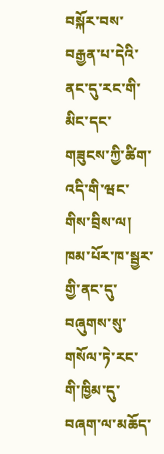བསྐོར་བས་བརྒྱན་པ་དེའི་ནང་དུ་རང་གི་མིང་དང་གཟུངས་ཀྱི་ཚིག་འདི་གི་ཝང་གིས་བྲིས་ལ། ཁམ་པོར་ཁ་སྦྱར་གྱི་ནང་དུ་བཞུགས་སུ་གསོལ་ཏེ་རང་གི་ཁྱིམ་དུ་བཞག་ལ་མཆོད་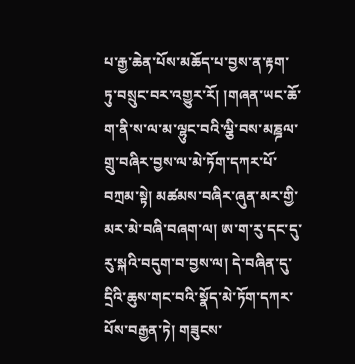པ་རྒྱ་ཆེན་པོས་མཆོད་པ་བྱས་ན་རྟག་ཏུ་བསྲུང་བར་འགྱུར་རོ། །གཞན་ཡང་ཆོ་ག་ནི་ས་ལ་མ་ལྷུང་བའི་ལྕི་བས་མཎྜལ་གྲུ་བཞིར་བྱས་ལ་མེ་ཏོག་དཀར་པོ་བཀྲམ་སྟེ། མཚམས་བཞིར་ཞུན་མར་གྱི་མར་མེ་བཞི་བཞག་ལ། ཨ་ག་རུ་དང་དུ་རུ་སྐའི་བདུག་བ་བྱས་ལ། དེ་བཞིན་དུ་དྲིའི་ཆུས་གང་བའི་སྣོད་མེ་ཏོག་དཀར་པོས་བརྒྱན་ཏེ། གཟུངས་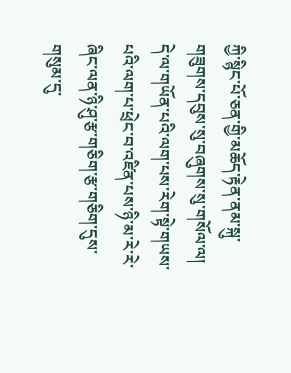ཀྱི་སྙིང་པོ་ཅན་གྱི་མཆོད་རྟེན་ནམ་སྐུ་གཟུགས་དབུས་སུ་བཞུགས་སུ་གསོལ་ལ། དེ་ལ་གཡོན་པའི་ལག་པས་རེག་སྟེ་གཡས་པའི་ལག་པ་ཕྲེང་བ་འཛིན་པས་ཉི་མ་རེ་རེ་ཞིང་ལན་ཉི་ཤུ་རྩ་གཅིག་རྩ་གཅིག་དུས་གསུམ་དུ་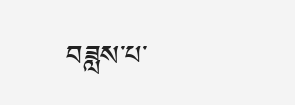བཟླས་པ་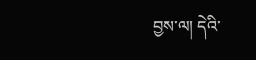བྱས་ལ། དེའི་